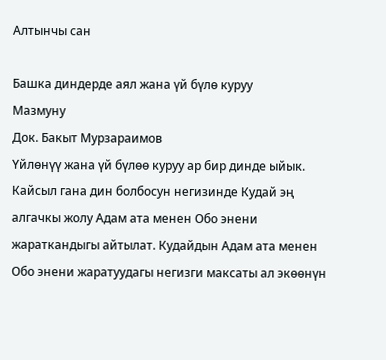Алтынчы сан

Башка диндерде аял жана үй бүлө куруу
Мазмуну
Док. Бакыт Мурзараимов
Үйлөнүү жана үй бүлөө куруу ар бир динде ыйык. Кайсыл гана дин болбосун негизинде Кудай эң алгачкы жолу Адам ата менен Обо энени жараткандыгы айтылат. Кудайдын Адам ата менен Обо энени жаратуудагы негизги максаты ал экөөнүн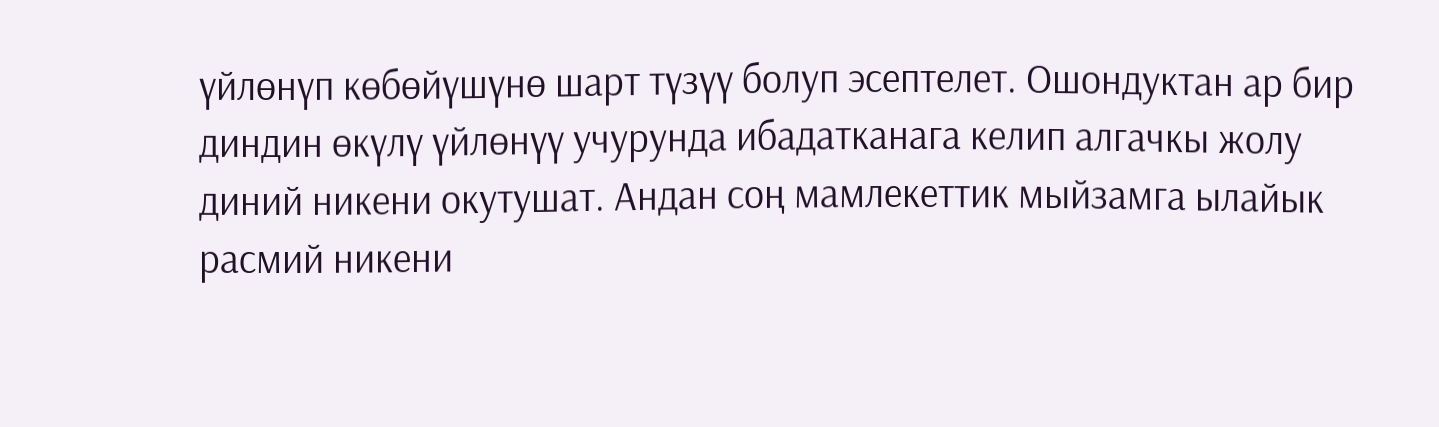үйлөнүп көбөйүшүнө шарт түзүү болуп эсептелет. Ошондуктан ар бир диндин өкүлү үйлөнүү учурунда ибадатканага келип алгачкы жолу диний никени окутушат. Андан соң мамлекеттик мыйзамга ылайык расмий никени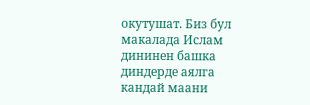окутушат. Биз бул макалада Ислам дининен башка диндерде аялга кандай маани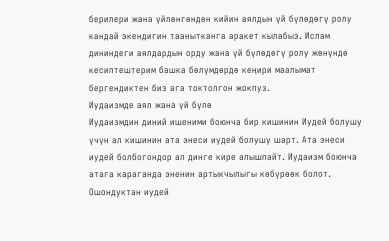берилери жана үйлөнгөндөн кийин аялдын үй бүлөдөгү ролу кандай экендигин таанытканга аракет кылабыз. Ислам дининдеги аялдардын орду жана үй бүлөдөгү ролу жөнүндө кесиптештерим башка бөлүмдөрдө кеңири маалымат бергендиктен биз ага токтолгон жокпуз.
Иудаизмде аял жана үй бүлө
Иудаизмдин диний ишеними боюнча бир кишинин Иудей болушу үчүн ал кишинин ата энеси иудей болушу шарт. Ата энеси иудей болбогондор ал динге кире алышпайт. Иудаизм боюнча атага караганда эненин артыкчылыгы көбүрөөк болот. Ошондуктан иудей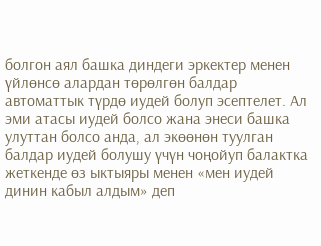болгон аял башка диндеги эркектер менен үйлөнсө алардан төрөлгөн балдар автоматтык түрдө иудей болуп эсептелет. Ал эми атасы иудей болсо жана энеси башка улуттан болсо анда, ал экөөнөн туулган балдар иудей болушу үчүн чоңойуп балактка жеткенде өз ыктыяры менен «мен иудей динин кабыл алдым» деп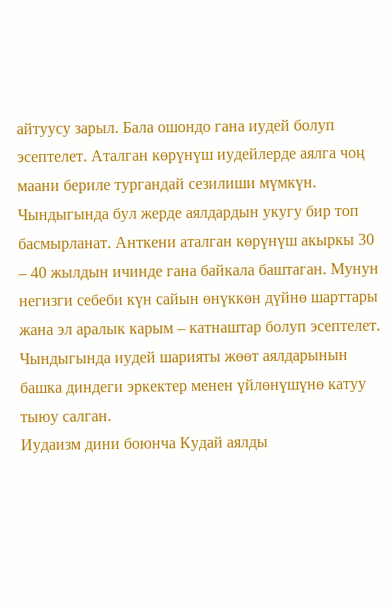айтуусу зарыл. Бала ошондо гана иудей болуп эсептелет. Аталган көрүнүш иудейлерде аялга чоң маани бериле тургандай сезилиши мүмкүн. Чындыгында бул жерде аялдардын укугу бир топ басмырланат. Анткени аталган көрүнүш акыркы 30 – 40 жылдын ичинде гана байкала баштаган. Мунун негизги себеби күн сайын өнүккөн дүйнө шарттары жана эл аралык карым – катнаштар болуп эсептелет. Чындыгында иудей шарияты жөөт аялдарынын башка диндеги эркектер менен үйлөнүшүнө катуу тыюу салган.
Иудаизм дини боюнча Кудай аялды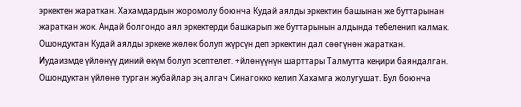эркектен жараткан. Хахамдардын жоромолу боюнча Кудай аялды эркектин башынан же буттарынан жараткан жок. Андай болгондо аял эркектерди башкарып же буттарынын алдында тебеленип калмак. Ошондуктан Кудай аялды эркеке жөлөк болуп жүрсүн деп эркектин дал сөөгүнөн жараткан.
Иудаизмде үйлөнүү диний өкүм болуп эсептелет. +йлөнүүнүн шарттары Талмутта кеңири баяндалган. Ошондуктан үйлөнө турган жубайлар эң алгач Синагокко келип Хахамга жолугушат. Бул боюнча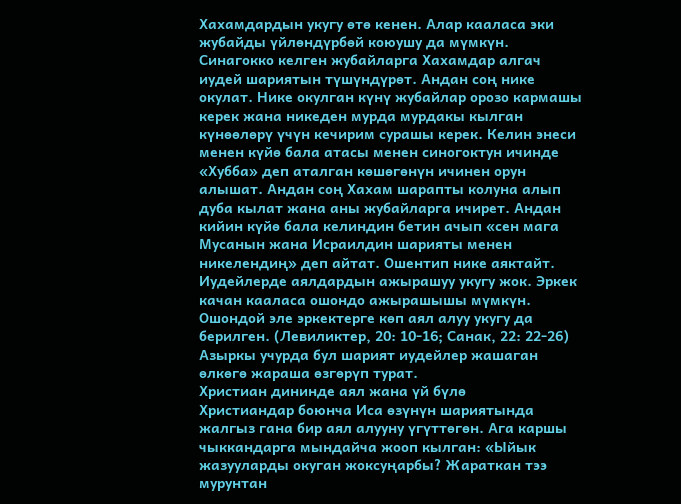Хахамдардын укугу өтө кенен. Алар кааласа эки жубайды үйлөндүрбөй коюушу да мүмкүн. Синагокко келген жубайларга Хахамдар алгач иудей шариятын түшүндүрөт. Андан соң нике окулат. Нике окулган күнү жубайлар орозо кармашы керек жана никеден мурда мурдакы кылган күнөөлөрү үчүн кечирим сурашы керек. Келин энеси менен күйө бала атасы менен синогоктун ичинде «Хубба» деп аталган көшөгөнүн ичинен орун алышат. Андан соң Хахам шарапты колуна алып дуба кылат жана аны жубайларга ичирет. Андан кийин күйө бала келиндин бетин ачып «сен мага Мусанын жана Исраилдин шарияты менен никелендиң» деп айтат. Ошентип нике аяктайт. Иудейлерде аялдардын ажырашуу укугу жок. Эркек качан кааласа ошондо ажырашышы мүмкүн. Ошондой эле эркектерге көп аял алуу укугу да берилген. (Левиликтер, 20: 10-16; Санак, 22: 22-26) Азыркы учурда бул шарият иудейлер жашаган өлкөгө жараша өзгөрүп турат.
Христиан дининде аял жана үй бүлө
Христиандар боюнча Иса өзүнүн шариятында жалгыз гана бир аял алууну үгүттөгөн. Ага каршы чыккандарга мындайча жооп кылган: «Ыйык жазууларды окуган жоксуңарбы? Жараткан тээ мурунтан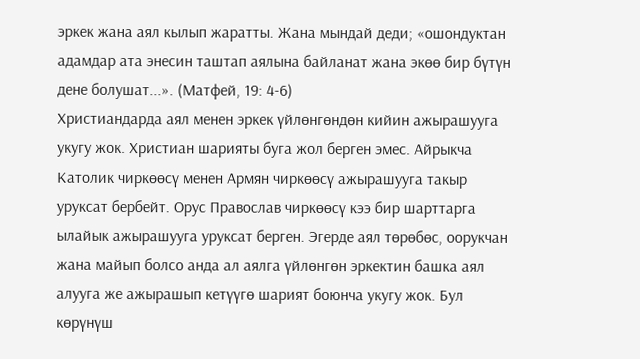эркек жана аял кылып жаратты. Жана мындай деди; «ошондуктан адамдар ата энесин таштап аялына байланат жана экөө бир бүтүн дене болушат...». (Матфей, 19: 4-6)
Христиандарда аял менен эркек үйлөнгөндөн кийин ажырашууга укугу жок. Христиан шарияты буга жол берген эмес. Айрыкча Католик чиркөөсү менен Армян чиркөөсү ажырашууга такыр уруксат бербейт. Орус Православ чиркөөсү кээ бир шарттарга ылайык ажырашууга уруксат берген. Эгерде аял төрөбөс, оорукчан жана майып болсо анда ал аялга үйлөнгөн эркектин башка аял алууга же ажырашып кетүүгө шарият боюнча укугу жок. Бул көрүнүш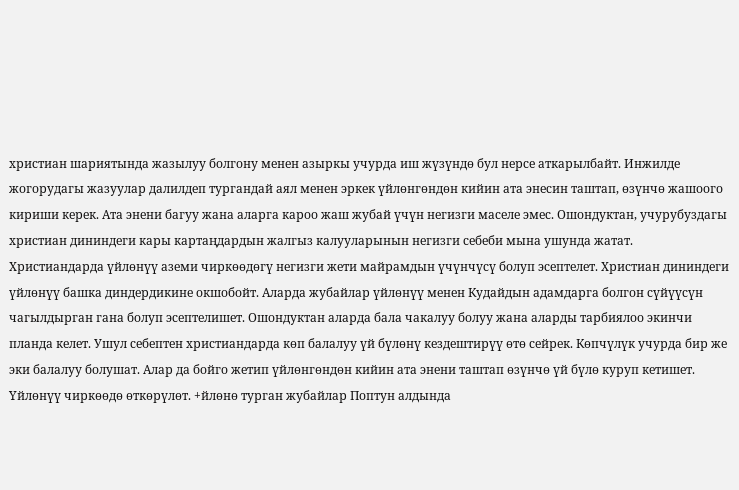христиан шариятында жазылуу болгону менен азыркы учурда иш жүзүндө бул нерсе аткарылбайт. Инжилде жогорудагы жазуулар далилдеп тургандай аял менен эркек үйлөнгөндөн кийин ата энесин таштап, өзүнчө жашоого кириши керек. Ата энени багуу жана аларга кароо жаш жубай үчүн негизги маселе эмес. Ошондуктан, учурубуздагы христиан дининдеги кары картаңдардын жалгыз калууларынын негизги себеби мына ушунда жатат.
Христиандарда үйлөнүү аземи чиркөөдөгү негизги жети майрамдын үчүнчүсү болуп эсептелет. Христиан дининдеги үйлөнүү башка диндердикине окшобойт. Аларда жубайлар үйлөнүү менен Кудайдын адамдарга болгон сүйүүсүн чагылдырган гана болуп эсептелишет. Ошондуктан аларда бала чакалуу болуу жана аларды тарбиялоо экинчи планда келет. Ушул себептен христиандарда көп балалуу үй бүлөнү кездештирүү өтө сейрек. Көпчүлүк учурда бир же эки балалуу болушат. Алар да бойго жетип үйлөнгөндөн кийин ата энени таштап өзүнчө үй бүлө куруп кетишет.
Үйлөнүү чиркөөдө өткөрүлөт. +йлөнө турган жубайлар Поптун алдында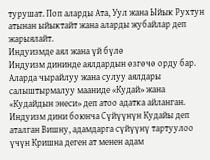турушат. Поп аларды Ата, Уул жана Ыйык Рухтун атынан ыйыктайт жана аларды жубайлар деп жарыялайт.
Индуизмде аял жана үй бүлө
Индуизм дининде аялдардын өзгөчө орду бар. Аларда чырайлуу жана сулуу аялдары салыштырмалуу мааниде «Кудай» жана «Кудайдын энеси» деп атоо адатка айланган. Индуизм дини боюнча Сүйүүнүн Кудайы деп аталган Вишну, адамдарга сүйүүнү тартуулоо үчүн Кришна деген ат менен адам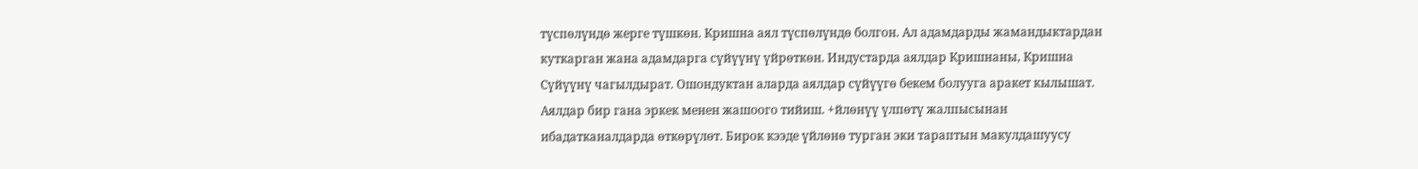түспөлүндө жерге түшкөн. Кришна аял түспөлүндө болгон. Ал адамдарды жамандыктардан куткарган жана адамдарга сүйүүнү үйрөткөн. Индустарда аялдар Кришнаны, Кришна Сүйүүнү чагылдырат. Ошондуктан аларда аялдар сүйүүгө бекем болууга аракет кылышат. Аялдар бир гана эркек менен жашоого тийиш. +йлөнүү үлпөтү жалпысынан ибадатканалдарда өткөрүлөт. Бирок кээде үйлөнө турган эки тараптын макулдашуусу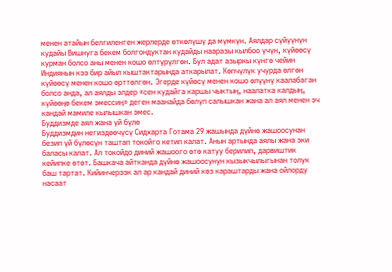менен атайын белгиленген жерлерде өткөлүшү да мүмкүн. Аялдар сүйүүнүн кудайы Вишнуга бекем болгондуктан кудайды нааразы кылбоо үчүн, күйөөсү курман болсо аны менен кошо өлтүрүлгөн. Бул адат азыркы күнгө чейин Индиянын кээ бир айыл кыштактарында аткарылат. Көпчүлүк учурда өлгөн күйөөсү менен кошо өрттөлгөн. Эгерде күйөсү менен кошо өлүүнү каалабаган болсо анда, ал аялды элдер «сен кудайга каршы чыктың, наалатка калдың, күйөөңө бекем эмессиң» деген маанайда бөлүп салышкан жана ал аял менен эч кандай мамиле кылышкан эмес.
Буддизмде аял жана үй бүлө
Буддизмдин негиздөөчүсү Сидхарта Готама 29 жашында дүйнө жашоосунан безип үй бүлөсүн таштап токойго кетип калат. Анын артында аялы жана эки баласы калат. Ал токойдо диний жашоого өтө катуу берилип, дарвиштик кейипке өтөт. Башкача айтканда дүйнө жашоосунун кызыкчылыгынан толук баш тартат. Кийинчерээк ал ар кандай диний көз караштарды жана ойлорду насаат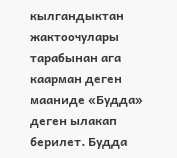кылгандыктан жактоочулары тарабынан ага каарман деген мааниде «Будда» деген ылакап берилет. Будда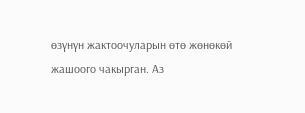өзүнүн жактоочуларын өтө жөнөкөй жашоого чакырган. Аз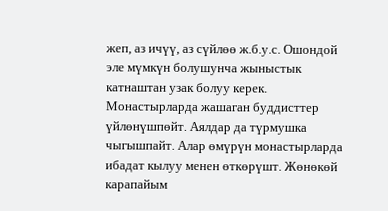жеп, аз ичүү, аз сүйлөө ж.б.у.с. Ошондой эле мүмкүн болушунча жыныстык катнаштан узак болуу керек. Монастырларда жашаган буддисттер үйлөнүшпөйт. Аялдар да түрмушка чыгышпайт. Алар өмүрүн монастырларда ибадат кылуу менен өткөрүшт. Жөнөкөй карапайым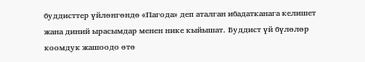буддисттер үйлөнгөндө «Пагода» деп аталган ибадатканага келишет жана диний ырасымдар менен нике кыйышат. Буддист үй бүлөлөр коомдук жашоодо өтө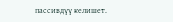пассивдүү келишет.